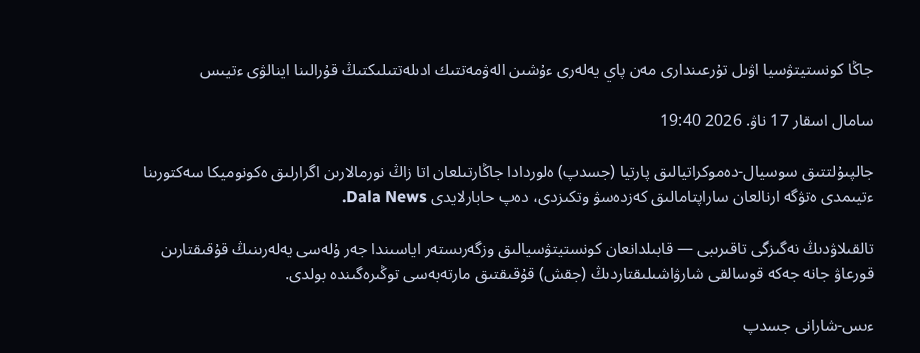جاڭا كونستيتۋسيا اۋىل تۇرعىندارى مەن پاي يەلەرى ءۇشىن الەۋمەتتىك ادىلەتتىلىكتىڭ قۇرالىنا اينالۋى ءتيىس

سامال اسقار 17 ناۋ. 2026 19:40

جالپىۇلتتىق سوسيال-دەموكراتيالىق پارتيا (جسدپ) ەلوردادا جاڭارتىلعان اتا زاڭ نورمالارىن اگرارلىق ەكونوميكا سەكتورىنا ءتيىمدى ەتۋگە ارنالعان ساراپتامالىق كەزدەسۋ وتكىزدى، دەپ حابارلايدى Dala News.

تالقىلاۋدىڭ نەگىزگى تاقىرىبى — قابىلدانعان كونستيتۋسيالىق وزگەرىستەر اياسىندا جەر ۇلەسى يەلەرىنىڭ قۇقىقتارىن قورعاۋ جانە جەكە قوسالقى شارۋاشىلىقتاردىڭ (جقش) قۇقىقتىق مارتەبەسى توڭىرەگىندە بولدى.

ءىس-شارانى جسدپ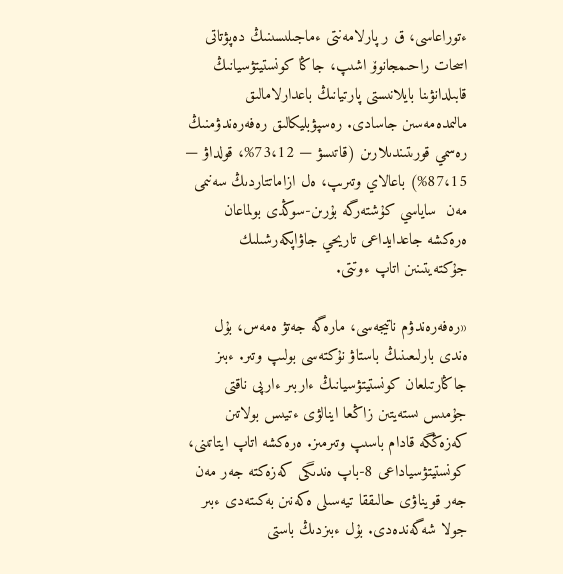ءتوراعاسى، ق ر پارلامەنتى ءماجىلىسىنىڭ دەپۋتاتى اسحات راحىمجانوۆ اشىپ، جاڭا كونستيتۋسيانىڭ قابىلدانۋىنا بايلانىستى پارتيانىڭ باعدارلامالىق مالىمدەمەسىن جاسادى. رەسپۋبليكالىق رەفەرەندۋمنىڭ رەسمي قورىتىندىلارىن (قاتىسۋ — 73،12%، قولداۋ — 87،15%) باعالاي وتىرىپ، ەل ازاماتتاردىڭ سەنىمى مەن  ساياسي كۇشتەرگە بۇرىن-سوڭدى بولماعان ەرەكشە جاعدايداعى تاريحي جاۋاپكەرشىلىك جۇكتەيتىنىن اتاپ ءوتتى.

«رەفەرەندۋم ناتيجەسى، مارەگە جەتۋ ەمەس، بۇل ەندى بارلىعىنىڭ باستاۋ نۇكتەسى بولىپ وتىر. ءبىز جاڭارتىلعان كونستيتۋسيانىڭ ءاربىر ءارپى ناقتى جۇمىس ىستەيتىن زاڭعا اينالۋى ءتيىس بولاتىن كەزەڭگە قادام باسىپ وتىرمىز. ەرەكشە اتاپ ايتاتىنى، كونستيتۋسياداعى 8-باپ ەندىگى كەزەكتە جەر مەن جەر قويناۋى حالىققا تيەسىلى ەكەنىن بەكىتەدى ءبىر جولا شەگەندەدى. بۇل ءبىزدىڭ باستى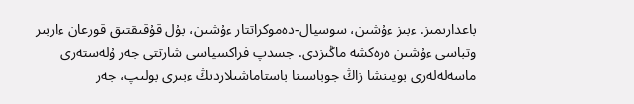باعدارىمىز. ءبىز ءۇشىن، سوسيال-دەموكراتتار ءۇشىن، بۇل قۇقىقتىق قورعان ءاربىر وتباسى ءۇشىن ەرەكشە ماڭىزدى. جسدپ فراكسياسى شارتتى جەر ۇلەستەرى ماسەلەلەرى بويىنشا زاڭ جوباسىنا باستاماشىلاردىڭ ءبىرى بولىپ، جەر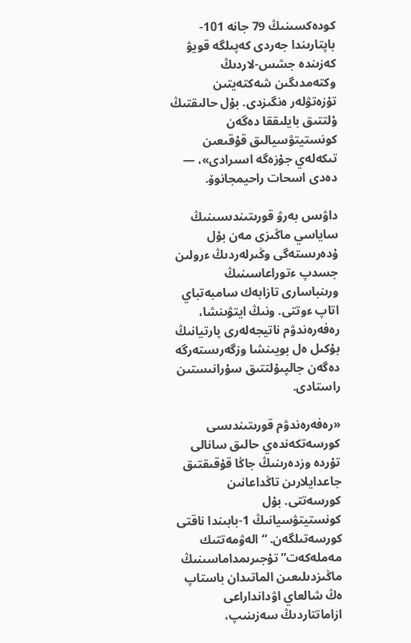كودەكسىنىڭ 79 جانە 101-باپتارىندا جەردى كەپىلگە قويۋ كەزىندە جشس-لاردىڭ وكتەمدىگىن شەكتەيتىن تۇزەتۋلەر ەنگىزدى. بۇل حالىقتىڭ ۇلتتىق بايلىققا دەگەن كونستيتۋسيالىق قۇقىعىن تىكەلەي جۇزەگە اسىرادى»، — دەدى اسحات راحيمجانوۆ.

داۋىس بەرۋ قورىتىندىسىنىڭ ساياسي ماڭىزى مەن بۇل ۇدەرىستەگى وڭىرلەردىڭ ءرولىن جسدپ ءتوراعاسىنىڭ ورىنباسارى تازابەك سامبەتباي اتاپ ءوتتى. ونىڭ ايتۋىنشا، رەفەرەندۋم ناتيجەلەرى پارتيانىڭ بۇكىل ەل بويىنشا وزگەرىستەرگە دەگەن جالپىۇلتتىق سۇرانىستىن راستادى.

«رەفەرەندۋم قورىتىندىسى كورسەتكەندەي حالىق سانالى تۇردە وزدەرىنىڭ جاڭا قۇقىقتىق جاعدايلارىن تاڭداعانىن كورسەتتى. بۇل  كونستيتۋسيانىڭ 1-بابىندا ناقتى كورسەتىلگەن. “الەۋمەتتىك مەملەكەت” تۇجىرىمداماسىنىڭ ماڭىزدىلىعىن الماتىدان باستاپ ەڭ شالعاي اۋدانداراعى ازاماتتاردىڭ سەزىنىپ،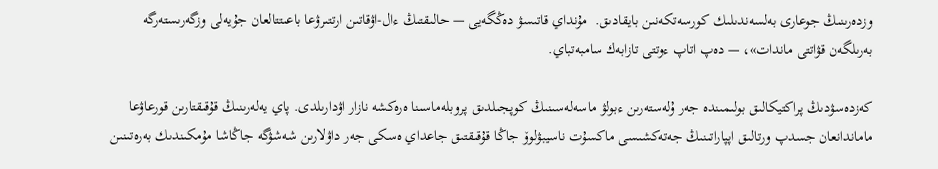وزدەرىنىڭ جوعارى بەلسەندىلىك كورسەتكەنىن بايقادىق.  مۇنداي قاتىسۋ دەڭگەيى — حالىقتىڭ ءال-اۋقاتىن ارتتىرۋعا باعىتتالعان جۇيەلى وزگەرىستەرگە بەرىلگەن قۋاتتى ماندات»، — دەپ اتاپ ءوتتى تازابەك سامبەتباي.

كەزدەسۋدىڭ پراكتيكالىق بولىمىندە جەر ۇلەستەرىن ءبولۋ ماسەلەسىنىڭ كوپجىلدىق پروبلەماسىنا ەرەكشە نازار اۋدارىلدى. پاي يەلەرىنىڭ قۇقىقتارىن قورعاۋعا ماماندانعان جسدپ ورتالىق اپپاراتىنىڭ جەتەكشىسى ماكسۇت ناسيبۋلوۆ جاڭا قۇقىقتىق جاعداي ەسكى جەر داۋلارىن شەشۋگە جاڭاشا مۇمكىندىك بەرەتىنىن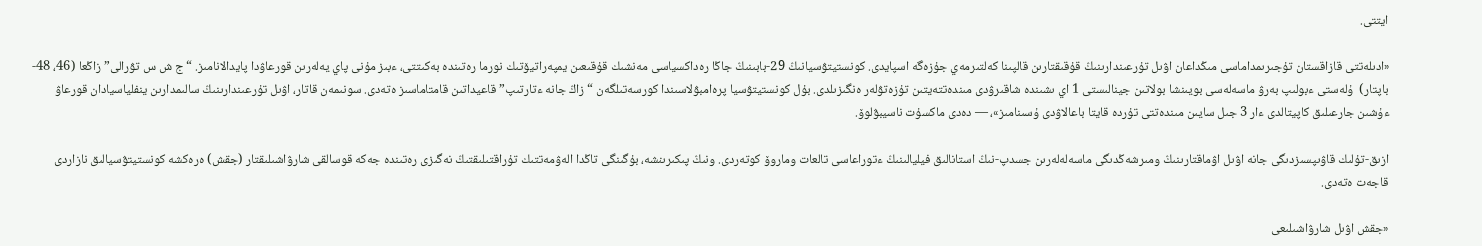ايتتى.

«ادىلەتتى قازاقستان تۇجىرىمداماسى مىڭداعان اۋىل تۇرعىندارىنىڭ قۇقىقتارىن قالپىنا كەلتىرمەي جۇزەگە اسپايدى. كونستيتۋسيانىڭ 29-بابىنىڭ جاڭا رەداكسياسى مەنشىك قۇقىعىن يمپەراتيۆتىك نورما رەتىندە بەكىتتى، ءبىز مۇنى پاي يەلەرىن قورعاۋدا پايدالانامىز. “ج ش س تۋرالى” زاڭعا (46، 48-باپتار)  ۇلەستى ءبولىپ بەرۋ ماسەلەسى بويىنشا بولاتىن جينالىستى 1 اي ىشىندە شاقىرۋدى مىندەتتەيتىن تۇزەتۋلەر ەنگىزىلدى. بۇل كونستيتۋسيا پرەامبۋلاسىندا كورسەتىلگەن “زاڭ جانە ءتارتىپ” قاعيداتىن قامتاماسىز ەتەدى. سونىمەن قاتار، اۋىل تۇرعىندارىنىڭ سالىمدارىن ينفلياسيادان قورعاۋ ءۇشىن جارعىلىق كاپيتالدى ءار 3 جىل سايىن مىندەتتى تۇردە قايتا باعالاۋدى ۇسىنامىز»، — دەدى ماكسۇت ناسيبۋلوۆ.

ازىق-تۇلىك قاۋىپسىزدىگى جانە اۋىل اۋماقتارىنىڭ ومىرشەڭدىگى ماسەلەلەرىن جسدپ-نىڭ استانالىق فيليالىنىڭ ءتوراعاسى تالعات وماروۆ كوتەردى. ونىڭ پىكىرىنشە، بۇگىنگى تاڭدا الەۋمەتتىك تۇراقتىلىقتىڭ نەگىزى رەتىندە جەكە قوسالقى شارۋاشىلىقتار (جقش) ەرەكشە كونستيتۋسيالىق نازاردى قاجەت ەتەدى.

«جقش اۋىل شارۋاشىلىعى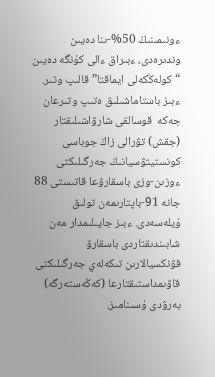ءونىمىنىڭ 50%-ىنا دەيىن وندىرەدى، ءبىراق ءالى كۇنگە دەيىن “كولەڭكەلى ايماقتا” قالىپ وتىر. ءبىز باستاماشىلىق ەتىپ وتىرعان جەكە  قوسالقى شارۋاشىلىقتار (جقش) تۋرالى زاڭ جوباسى كونستيتۋسيانىڭ جەرگىلىكتى ءوزىن-وزى باسقارۋعا قاتىستى 88 جانە 91-باپتارىمەن تولىق ۇيلەسەدى. ءبىز جايىلىمدار مەن شابىندىقتاردى باسقارۋ فۋنكسيالارىن تىكەلەي جەرگىلىكتى قاۋىمداستىقتارعا (كەڭەستەرگە) بەرۋدى ۇسىنامىز.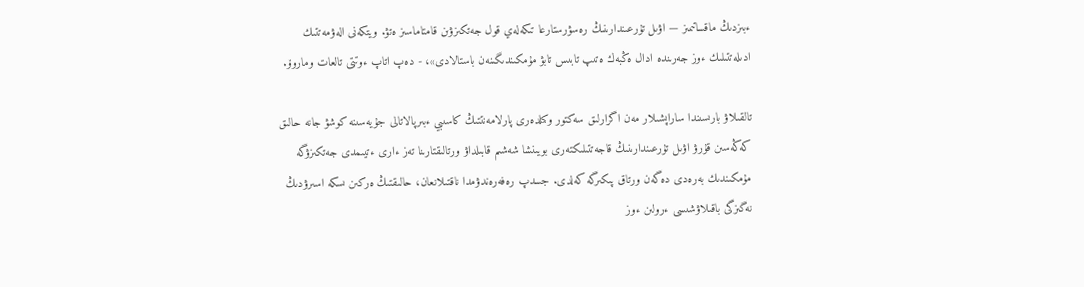ءبىزدىڭ ماقساتىمىز — اۋىل تۇرعىندارىنىڭ رەسۋرستارعا تىكەلەي قول جەتكىزۋىن قامتاماسىز ەتۋ. ويتكەنى الەۋمەتتىك ادىلەتتىلىك ءوز جەرىندە ادال ەڭبەك ەتىپ تابىس تابۋ مۇمكىندىگىنەن باستالادى»، - دەپ اتاپ ءوتتى تالعات وماروۆ.

تالقىلاۋ بارىسىندا ساراپشىلار مەن اگرارلىق سەكتور وكىلدەرى پارلامەنتتىڭ كاسىبي ءبىرپالاتالى جۇيەسىنە كوشۋ جانە حالىق كەڭەسىن قۇرۋ اۋىل تۇرعىندارىنىڭ قاجەتتىلىكتەرى بويىنشا شەشىم قابىلداۋ ورتالىقتارىنا تەز ءارى ءتيىمدى جەتكىزۋگە مۇمكىندىك بەرەدى دەگەن ورتاق پىكىرگە كەلدى. جسدپ رەفەرەندۋمدا ناقتىلانعان، حالىقتىڭ ەركىن ىسكە اسىرۋدىڭ نەگىزگى باقىلاۋشىسى ءرولىن ءوز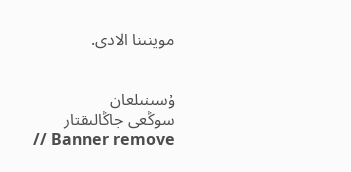موينىنا الادى.


ۇسىنىلعان
سوڭعى جاڭالىقتار
// Banner remove